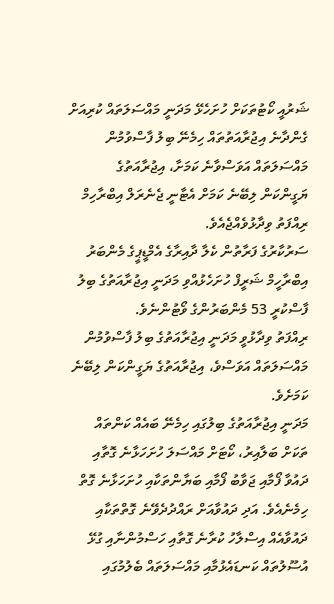ޝަރުއީ ކޯޓުތަކަށް ހުށަހެޅޭ މަދަނީ މައްސަލަތައް ކުރިއަށް ގެންދާނެ އިޖުރާއަތުތައް ހިމެނޭ ބިލު ފާސްވުމުން މައްސަލަތައް އަވަސްވާނެ ކަމަށާ، އިޖުރާއަތުގެ ޔަގީންކަން ލިބޭނެ ކަމަށް އެޓާނީ ޖެނެރަލް އިބްރާހިމް ރިއްފަތު ވިދާޅުވެއްޖެއެވެ.
ސަރުކާރުގެ ފަރާތުން ކެލާ ދާއިރާގެ އެމްޑީޕީގެ މެންބަރު އިބްރާހީމް ޝަރީފް ހުށަހެޅުއްވި މަދަނީ އިޖުރާއަތުގެ ބިލު ފާސްކުރީ 53 މެންބަރުންގެ ވޯޓުންނެވެ.
ރިއްފަތު ވިދާޅުވީ މަދަނީ އިޖުރާއަތުގެ ބިލު ފާސްވުމުން މައްސަލަތައް އަވަސްވެ، އިޖުރާއަތުގެ ޔަގީންކަން ލިބޭނެ ކަމަށެވެ.
މަދަނީ އިޖުރާއަތުގެ ބިލުގައި ހިމެނޭ ބައެއް ކަންތައް ތަކަށް ބަލާއިރު، ކޯޓަށް މައްސަލަ ހުށަހަޅާނެ ގޮތާއި ދައުވާ ފޯމާއި ޖަވާބު ފޯމާއި ބަޔާންތަކާއި ހުށަހަޅާނެ ގޮތް ހިމެނެއެވެ. އަދި ދައުވާއަށް ރައްދުދެވޭނެ ގޮތްތަކާއި ދައުވާއެއް އިސްލާހު ކުރާނެ ގޮތާއި ހަސްމުންނާއި ގުޅޭ އުސޫލުތައް ކަނޑައެޅުމާއި މައްސަލަތައް ބެލުމުގައި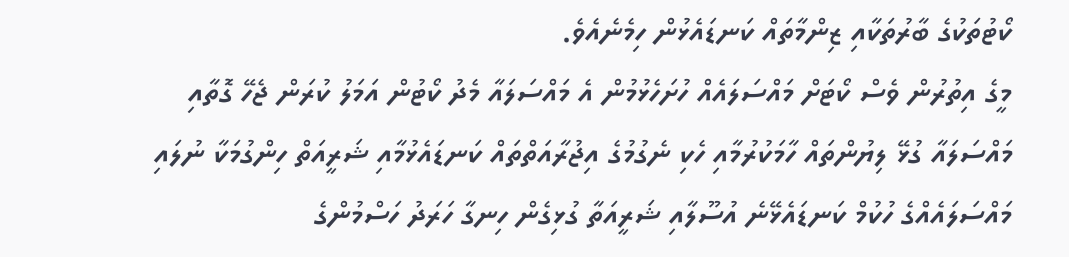ކޯޓުތަކުގެ ބާރުތަކާއި ޒިންމާތައް ކަނޑައެޅުން ހިމެނެއެވެ.
މީގެ އިތުރުން ވެސް ކޯޓަށް މައްސަލައެއް ހުށަހެޅުމުން އެ މައްސަލައާ މެދު ކޯޓުން އަމަލު ކުރަން ޖެހޭ ގޮތާއި މައްސަލައާ ގުޅޭ ލިޔުންތައް ހާމަކުރުމާއި ހެކި ނެގުމުގެ އިޖުރާއަތްތައް ކަނޑައެޅުމާއި ޝަރީއަތް ހިންގުމަކާ ނުލައި މައްސަލައެއްގެ ހުކުމް ކަނޑައެޅޭނެ އުސޫލާއި ޝަރީއަތާ ގުޅިގެން ހިނގާ ހަރަދު ހަސްމުންގެ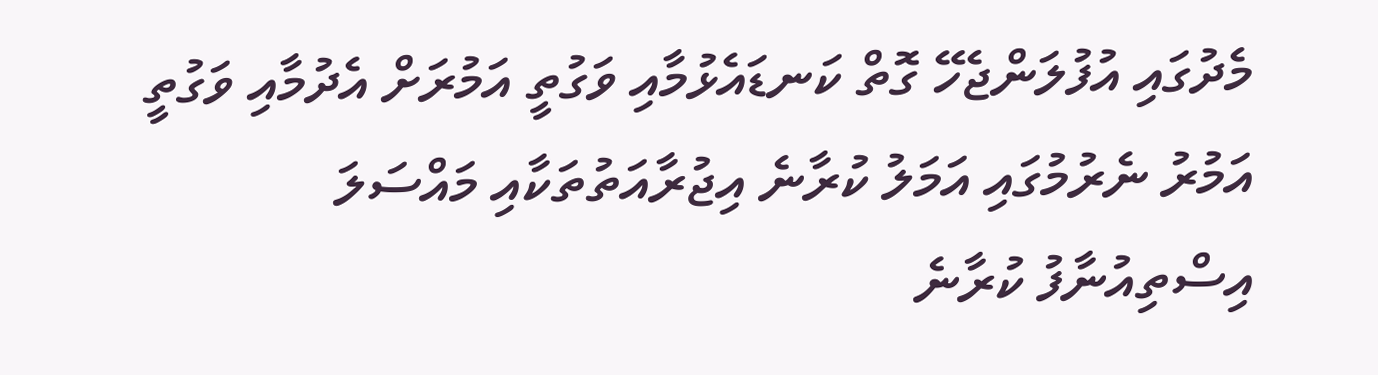މެދުގައި އުފުލަންޖެހޭ ގޮތް ކަނޑައެޅުމާއި ވަގުތީ އަމުރަށް އެދުމާއި ވަގުތީ އަމުރު ނެރުމުގައި އަމަލު ކުރާނެ އިޖުރާއަތުތަކާއި މައްސަލަ އިސްތިއުނާފު ކުރާނެ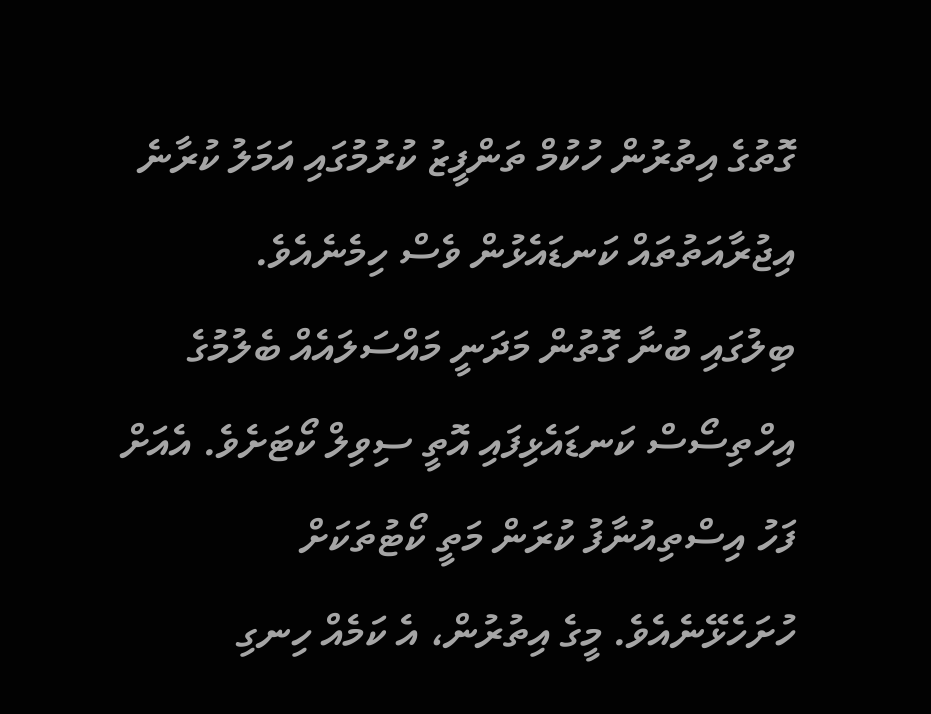ގޮތުގެ އިތުރުން ހުކުމް ތަންފީޒު ކުރުމުގައި އަމަލު ކުރާނެ އިޖުރާއަތުތައް ކަނޑައެޅުން ވެސް ހިމެނެއެވެ.
ބިލުގައި ބުނާ ގޮތުން މަދަނީ މައްސަލައެއް ބެލުމުގެ އިހްތިސޯސް ކަނޑައެޅިފައި އޮތީ ސިވިލް ކޯޓަށެވެ. އެއަށް ފަހު އިސްތިއުނާފު ކުރަން މަތީ ކޯޓުތަކަށް ހުށަހެޅޭނެއެވެ. މީގެ އިތުރުން، އެ ކަމެއް ހިނގި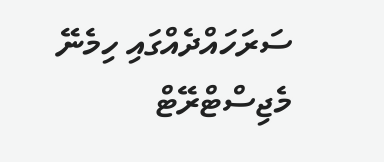ސަރަހައްދެއްގައި ހިމެނޭ މެޖިސްޓްރޭޓް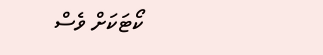ކޯޓަކަށް ވެސް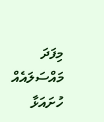މިފަދަ މައްސަލައެއް ހުށައަޅާ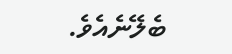ބެލޭނެއެވެ.